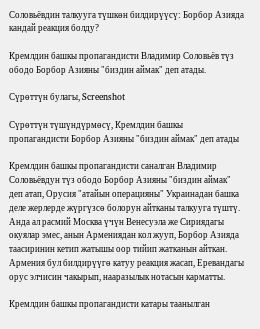Соловьёвдин талкууга түшкөн билдирүүсү: Борбор Азияда кандай реакция болду?

Кремлдин башкы пропагандисти Владимир Соловьёв түз ободо Борбор Азияны "биздин аймак" деп атады.

Сүрөттүн булагы, Screenshot

Сүрөттүн түшүндүрмөсү, Кремлдин башкы пропагандисти Борбор Азияны "биздин аймак" деп атады

Кремлдин башкы пропагандисти саналган Владимир Соловьёвдун түз ободо Борбор Азияны "биздин аймак" деп атап, Орусия "атайын операцияны" Украинадан башка деле жерлерде жүргүзсө болорун айтканы талкууга түштү. Анда ал расмий Москва үчүн Венесуэла же Сириядагы окуялар эмес, анын Армениядан кол жууп, Борбор Азияда таасиринин кетип жатышы оор тийип жатканын айткан. Армения бул билдирүүгө катуу реакция жасап, Еревандагы орус элчисин чакырып, нааразылык нотасын карматты.

Кремлдин башкы пропагандисти катары таанылган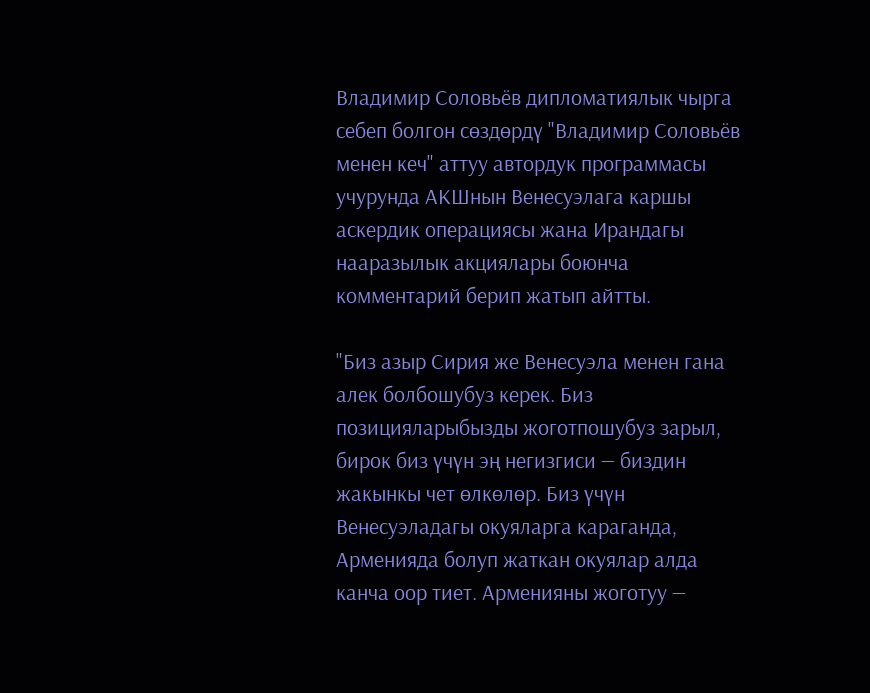Владимир Соловьёв дипломатиялык чырга себеп болгон сөздөрдү "Владимир Соловьёв менен кеч" аттуу автордук программасы учурунда АКШнын Венесуэлага каршы аскердик операциясы жана Ирандагы нааразылык акциялары боюнча комментарий берип жатып айтты.

"Биз азыр Сирия же Венесуэла менен гана алек болбошубуз керек. Биз позицияларыбызды жоготпошубуз зарыл, бирок биз үчүн эң негизгиси — биздин жакынкы чет өлкөлөр. Биз үчүн Венесуэладагы окуяларга караганда, Арменияда болуп жаткан окуялар алда канча оор тиет. Арменияны жоготуу —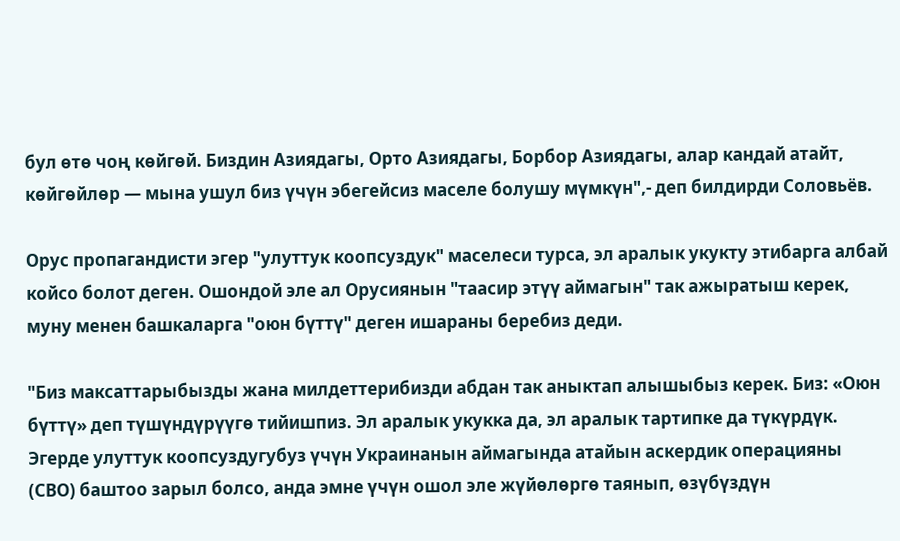бул өтө чоң көйгөй. Биздин Азиядагы, Орто Азиядагы, Борбор Азиядагы, алар кандай атайт, көйгөйлөр — мына ушул биз үчүн эбегейсиз маселе болушу мүмкүн",- деп билдирди Соловьёв.

Орус пропагандисти эгер "улуттук коопсуздук" маселеси турса, эл аралык укукту этибарга албай койсо болот деген. Ошондой эле ал Орусиянын "таасир этүү аймагын" так ажыратыш керек, муну менен башкаларга "оюн бүттү" деген ишараны беребиз деди.

"Биз максаттарыбызды жана милдеттерибизди абдан так аныктап алышыбыз керек. Биз: «Оюн бүттү» деп түшүндүрүүгө тийишпиз. Эл аралык укукка да, эл аралык тартипке да түкүрдүк. Эгерде улуттук коопсуздугубуз үчүн Украинанын аймагында атайын аскердик операцияны (СВО) баштоо зарыл болсо, анда эмне үчүн ошол эле жүйөлөргө таянып, өзүбүздүн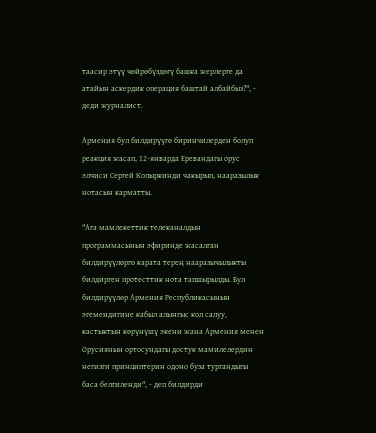таасир этүү чөйрөбүздөгү башка жерлерге да атайын аскердик операция баштай албайбыз?", - деди журналист.

Армения бул билдирүүгө биринчилерден болуп реакция жасап, 12-январда Еревандагы орус элчиси Сергей Копыркинди чакырып, нааразылык нотасын карматты.

"Ага мамлекеттик телеканалдын программасынын эфиринде жасалган билдирүүлөргө карата терең нааразычылыкты билдирген протесттик нота тапшырылды. Бул билдирүүлөр Армения Республикасынын эгемендигине кабыл алынгыс кол салуу, кастыктын көрүнүшү экени жана Армения менен Орусиянын ортосундагы достук мамилелердин негизги принциптерин одоно буза тургандыгы баса белгиленди", - деп билдирди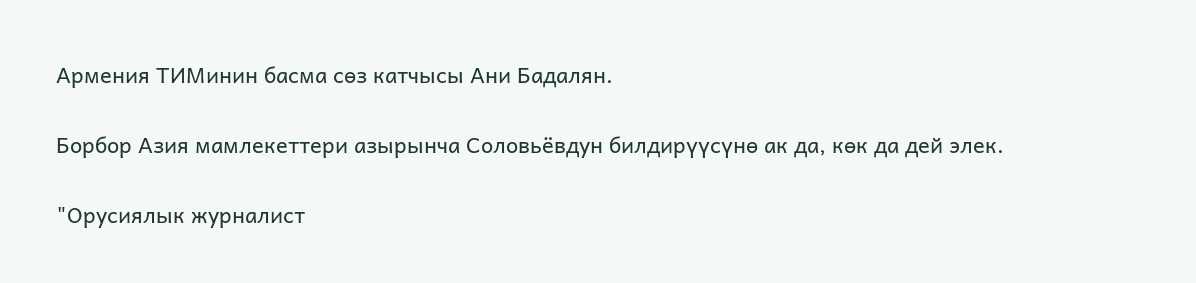Армения ТИМинин басма сөз катчысы Ани Бадалян.

Борбор Азия мамлекеттери азырынча Соловьёвдун билдирүүсүнө ак да, көк да дей элек.

"Орусиялык журналист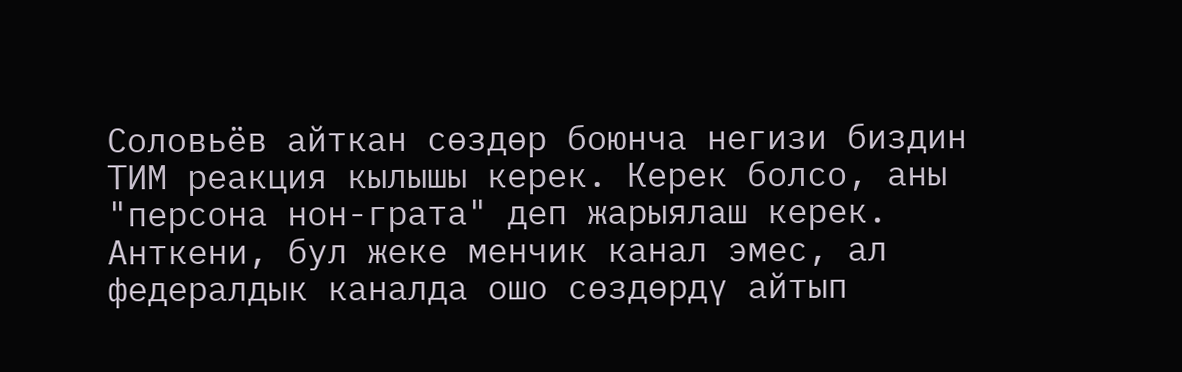Соловьёв айткан сөздөр боюнча негизи биздин ТИМ реакция кылышы керек. Керек болсо, аны "персона нон-грата" деп жарыялаш керек. Анткени, бул жеке менчик канал эмес, ал федералдык каналда ошо сөздөрдү айтып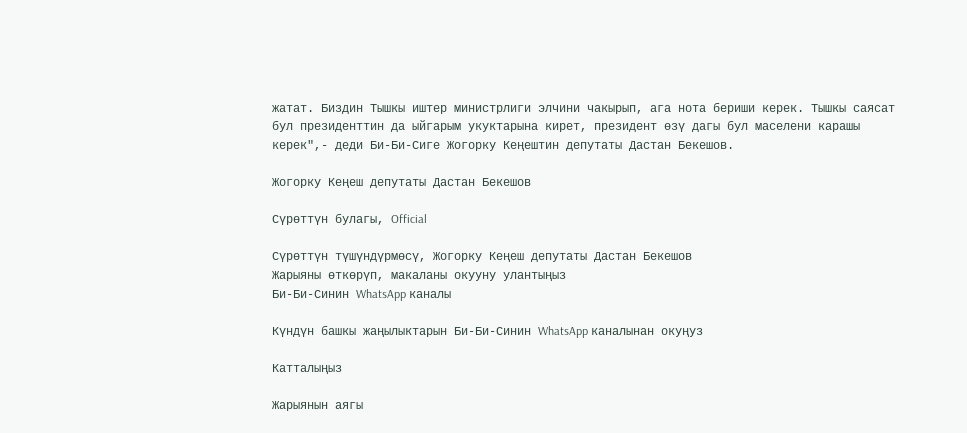жатат. Биздин Тышкы иштер министрлиги элчини чакырып, ага нота бериши керек. Тышкы саясат бул президенттин да ыйгарым укуктарына кирет, президент өзү дагы бул маселени карашы керек",- деди Би-Би-Сиге Жогорку Кеңештин депутаты Дастан Бекешов.

Жогорку Кеңеш депутаты Дастан Бекешов

Сүрөттүн булагы, Official

Сүрөттүн түшүндүрмөсү, Жогорку Кеңеш депутаты Дастан Бекешов
Жарыяны өткөрүп, макаланы окууну улантыңыз
Би-Би-Синин WhatsApp каналы

Күндүн башкы жаңылыктарын Би-Би-Синин WhatsApp каналынан окуңуз

Катталыңыз

Жарыянын аягы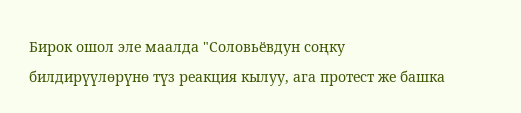Бирок ошол эле маалда "Соловьёвдун соңку билдирүүлөрүнө түз реакция кылуу, ага протест же башка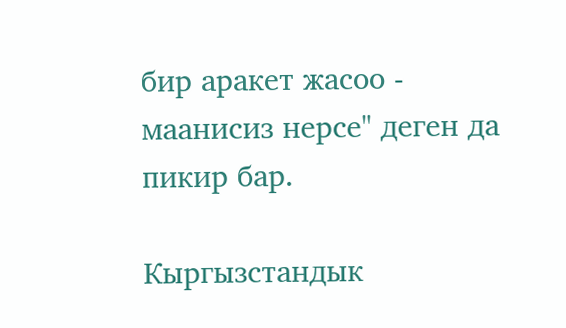бир аракет жасоо - маанисиз нерсе" деген да пикир бар.

Кыргызстандык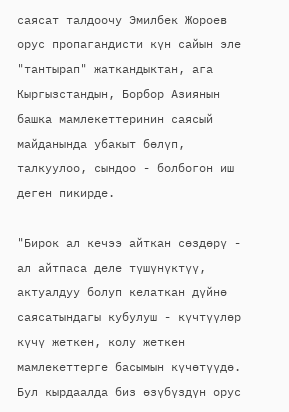саясат талдоочу Эмилбек Жороев орус пропагандисти күн сайын эле "тантырап" жаткандыктан, ага Кыргызстандын, Борбор Азиянын башка мамлекеттеринин саясый майданында убакыт бөлүп, талкуулоо, сындоо - болбогон иш деген пикирде.

"Бирок ал кечээ айткан сөздөрү - ал айтпаса деле түшүнүктүү, актуалдуу болуп келаткан дүйнө саясатындагы кубулуш - күчтүүлөр күчү жеткен, колу жеткен мамлекеттерге басымын күчөтүүдө. Бул кырдаалда биз өзүбүздүн орус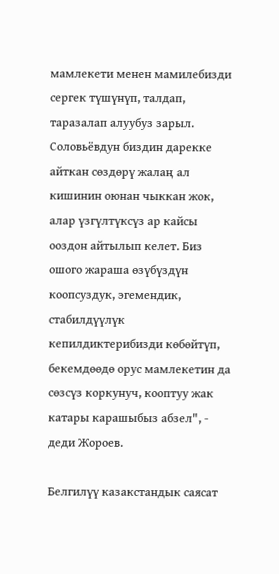мамлекети менен мамилебизди сергек түшүнүп, талдап, таразалап алуубуз зарыл. Соловьёвдун биздин дарекке айткан сөздөрү жалаң ал кишинин оюнан чыккан жок, алар үзгүлтүксүз ар кайсы ооздон айтылып келет. Биз ошого жараша өзүбүздүн коопсуздук, эгемендик, стабилдүүлүк кепилдиктерибизди көбөйтүп, бекемдөөдө орус мамлекетин да сөзсүз коркунуч, кооптуу жак катары карашыбыз абзел", - деди Жороев.

Белгилүү казакстандык саясат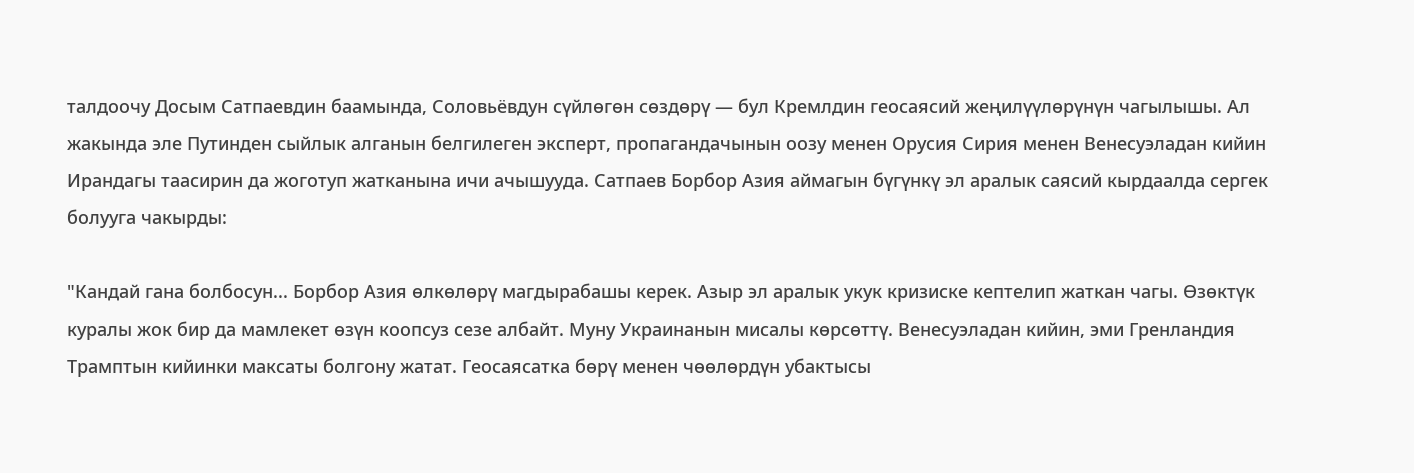талдоочу Досым Сатпаевдин баамында, Соловьёвдун сүйлөгөн сөздөрү — бул Кремлдин геосаясий жеңилүүлөрүнүн чагылышы. Ал жакында эле Путинден сыйлык алганын белгилеген эксперт, пропагандачынын оозу менен Орусия Сирия менен Венесуэладан кийин Ирандагы таасирин да жоготуп жатканына ичи ачышууда. Сатпаев Борбор Азия аймагын бүгүнкү эл аралык саясий кырдаалда сергек болууга чакырды:

"Кандай гана болбосун... Борбор Азия өлкөлөрү магдырабашы керек. Азыр эл аралык укук кризиске кептелип жаткан чагы. Өзөктүк куралы жок бир да мамлекет өзүн коопсуз сезе албайт. Муну Украинанын мисалы көрсөттү. Венесуэладан кийин, эми Гренландия Трамптын кийинки максаты болгону жатат. Геосаясатка бөрү менен чөөлөрдүн убактысы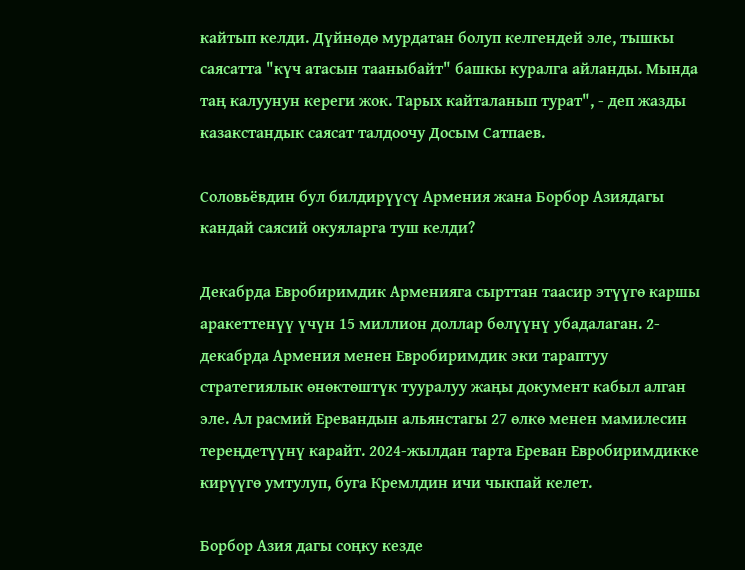кайтып келди. Дүйнөдө мурдатан болуп келгендей эле, тышкы саясатта "күч атасын тааныбайт" башкы куралга айланды. Мында таң калуунун кереги жок. Тарых кайталанып турат", - деп жазды казакстандык саясат талдоочу Досым Сатпаев.

Соловьёвдин бул билдирүүсү Армения жана Борбор Азиядагы кандай саясий окуяларга туш келди?

Декабрда Евробиримдик Арменияга сырттан таасир этүүгө каршы аракеттенүү үчүн 15 миллион доллар бөлүүнү убадалаган. 2-декабрда Армения менен Евробиримдик эки тараптуу стратегиялык өнөктөштүк тууралуу жаңы документ кабыл алган эле. Ал расмий Еревандын альянстагы 27 өлкө менен мамилесин тереңдетүүнү карайт. 2024-жылдан тарта Ереван Евробиримдикке кирүүгө умтулуп, буга Кремлдин ичи чыкпай келет.

Борбор Азия дагы соңку кезде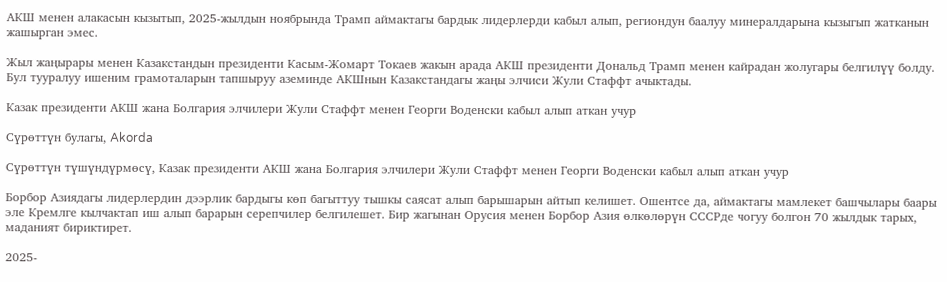АКШ менен алакасын кызытып, 2025-жылдын ноябрында Трамп аймактагы бардык лидерлерди кабыл алып, региондун баалуу минералдарына кызыгып жатканын жашырган эмес.

Жыл жаңырары менен Казакстандын президенти Касым-Жомарт Токаев жакын арада АКШ президенти Дональд Трамп менен кайрадан жолугары белгилүү болду. Бул тууралуу ишеним грамоталарын тапшыруу аземинде АКШнын Казакстандагы жаңы элчиси Жули Стаффт ачыктады.

Казак президенти АКШ жана Болгария элчилери Жули Стаффт менен Георги Воденски кабыл алып аткан учур

Сүрөттүн булагы, Akorda

Сүрөттүн түшүндүрмөсү, Казак президенти АКШ жана Болгария элчилери Жули Стаффт менен Георги Воденски кабыл алып аткан учур

Борбор Азиядагы лидерлердин дээрлик бардыгы көп багыттуу тышкы саясат алып барышарын айтып келишет. Ошентсе да, аймактагы мамлекет башчылары баары эле Кремлге кылчактап иш алып барарын серепчилер белгилешет. Бир жагынан Орусия менен Борбор Азия өлкөлөрүн СССРде чогуу болгон 70 жылдык тарых, маданият бириктирет.

2025-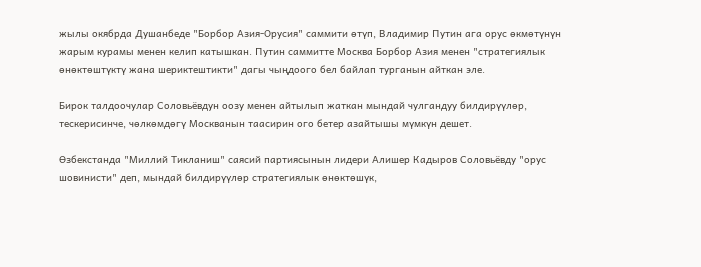жылы окябрда Душанбеде "Борбор Азия-Орусия" саммити өтүп, Владимир Путин ага орус өкмөтүнүн жарым курамы менен келип катышкан. Путин саммитте Москва Борбор Азия менен "стратегиялык өнөктөштүктү жана шериктештикти" дагы чыңдоого бел байлап турганын айткан эле.

Бирок талдоочулар Соловьёвдун оозу менен айтылып жаткан мындай чулгандуу билдирүүлөр, тескерисинче, чөлкөмдөгү Москванын таасирин ого бетер азайтышы мүмкүн дешет.

Өзбекстанда "Миллий Тикланиш" саясий партиясынын лидери Алишер Кадыров Соловьёвду "орус шовинисти" деп, мындай билдирүүлөр стратегиялык өнөктөшүк,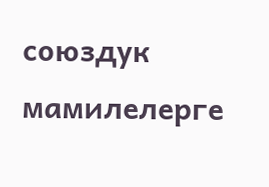союздук мамилелерге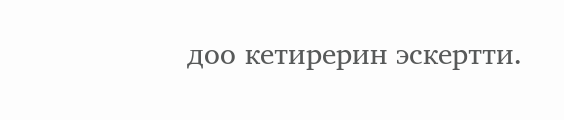доо кетирерин эскертти.